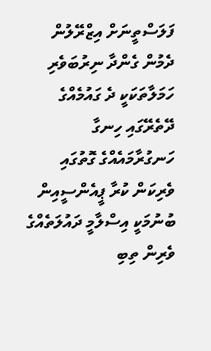ފަލަސްތީނަށް އިޒްރޭލުން ދެމުން ގެންދާ ނިރުބަވެރި ހަމަލާތަކަކީ ދެ ގައުމެއްގެ ދޭތެރޭގައި ހިނގާ ހަނގުރާމައެއްގެ ގޮތުގައި ވެރިކަން ކުރާ ޕީއެންސީއިން ބުނުމަކީ އިސްލާމީ ދައުލަތެއްގެ ވެރިން ތިބި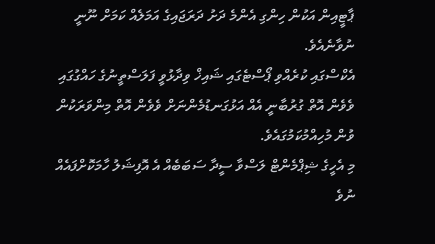ޕާޓީއިން އަކުން ހިންގި އެންމެ ދަށު ދަރަޖައިގެ އަމަލެއް ކަމަށް ނޫނީ ނުވާނެއެވެ.
އެކްސްގައި ކުރެއްވި ޕޯސްޓެގައި ޝައިޚް ވިދާޅުވީ ފަލަސްތީނުގެ ހައްގުގައި ވެވެން އޮތް ގުރުބާނީ އެއް އަޅުގަނޑުމެންނަށް ވެވެން އޮތް މިންވަރަކުން ވުން މުހިއްމުކަމުގައެވެ.
މި އެހީގެ ޝިޕްމެންޓް ލަސްވާ ސީދާ ސަބަބެއް އެ އޮފިޝަލު ހާމަކޮށްފައެއް ނުވެ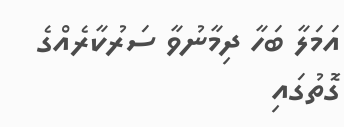އަމަލާ ބަހާ ދިމާނުވާ ސަރުކާރެއްގެ ގޮތުގައި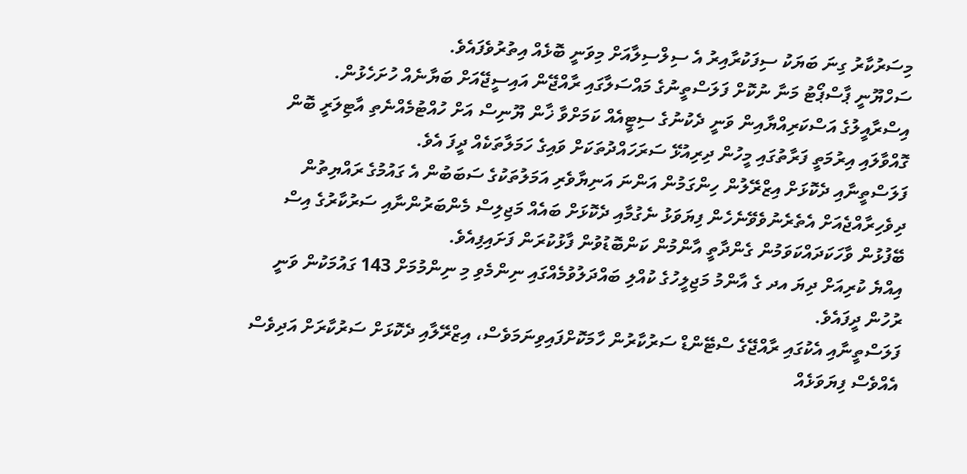މިސަރުކާރު ގިނަ ބަޔަކު ސިފަކުރާއިރު އެ ސިލްސިލާއަށް މިވަނީ ބޮޅެއް އިތުރުވެފައެވެ.
ސަހްޔޫނީ ޕާސްޕޯޓު މަނާ ނުކޮށް ފަލަސްތީނުގެ މައްސަލާގައި ރާއްޖޭން އައިސީޖޭއަށް ބަޔާނެއް ހުށަހެޅުން.
އިސްރާއީލުގެ އަސްކަރިއްޔާއިން ވަނީ ދެކުނުގެ ސިޓީއެއް ކަމަށްވާ ޚާން ޔޫނިސް އަށް ހުއްޓުމެއްނެތި އާޓިލަރީ ބޮން ގޮއްވާލައި އިރުމަތީ ފަރާތުގައި މީހުން ދިރިއުޅޭ ސަރަހައްދުތަކަށް ވައިގެ ހަމަލާތަކެއް ދީފަ އެވެ.
ފަލަސްތީނާއި ދެކޮޅަށް އިޒްރޭލުން ހިންގަމުން އަންނަ އަނިޔާވެރި އަމަލުތަކުގެ ސަބަބުން އެ ގައުމުގެ ރައްޔިތުން ދިވެހިރާއްޖެއަށް އެތެރެނުވެވޭނެހެން ފިޔަވަޅު ނެގުމާއި ދެކޮޅަށް ބައެއް މަޖިލިސް މެންބަރުންނާއި ސަރުކާރުގެ އިސް ބޭފުޅުން ވާހަކަދައްކަވަމުން ގެންދާތީ އާންމުން ކަންބޮޑުވުން ފާޅުކުރަން ފަށައިފިއެވެ.
އިއްޔެ ކުރިއަށް ދިޔަ އދ ގެ އާންމު މަޖިލީހުގެ ކުއްލި ބައްދަލުވުމެއްގައި ނިންމެވި މި ނިންމުމަށް 143 ގައުމަކުން ވަނީ ރުހުން ދީފައެވެ.
ފަލަސްތީނާއި އެކުގައި ރާއްޖޭގެ ސްޓޭންޑް ސަރުކާރުން ހާމަކޮށްފައިވިނަމަވެސް، އިޒްރޭލާއި ދެކޮޅަށް ސަރުކާރަށް އަދިވެސް އެއްވެސް ފިޔަވަޅެއް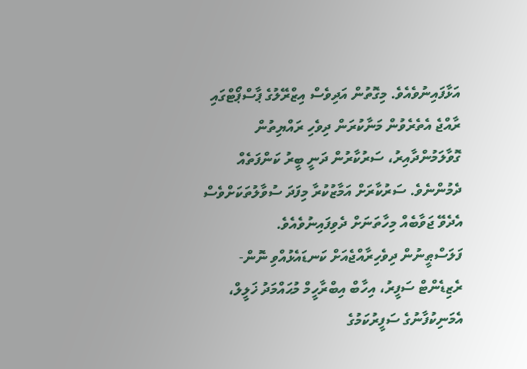އަޅާފައިނުވެއެވެ. މިގޮތުން އަދިވެސް އިޒްރޭލުގެ ޕާސްޕޯޓްގައި ރާއްޖެ އެތެރެވުން މަނާކުރަން ދިވެހި ރައްޔިތުން ގޮވާލަމުންދާއިރު، ސަރުކާރުން ދަނީ ބީރު ކަންފަތެއް ދެމުންނެވެ. ސަރުކާރަށް އަމާޒުކުރާ މިފަދަ ސުވާލުތަކަށްވެސް އެދެވޭ ޖަވާބެއް މިހާތަނަށް ދެވިފައިނުވެއެވެ.
ފަލަސްޠީނުން ދިވެހިރާއްޖެއަށް ކަނޑައެޅުއްވި ނޮން-ރެޒިޑެންޓް ސަފީރު، އިހާބް އިބްރާހީމް މުޙައްމަދު ޚަލީލް، އެމަނިކުފާނުގެ ސަފީރުކަމުގެ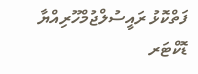ފަތްކޮޅު ރައީސުލްޖުމްހޫރިއްޔާ ޑޮކްޓަރ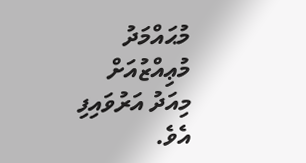މުޙައްމަދު މުޢިއްޒުއަށް މިއަދު އަރުވައިފި އެވެ.